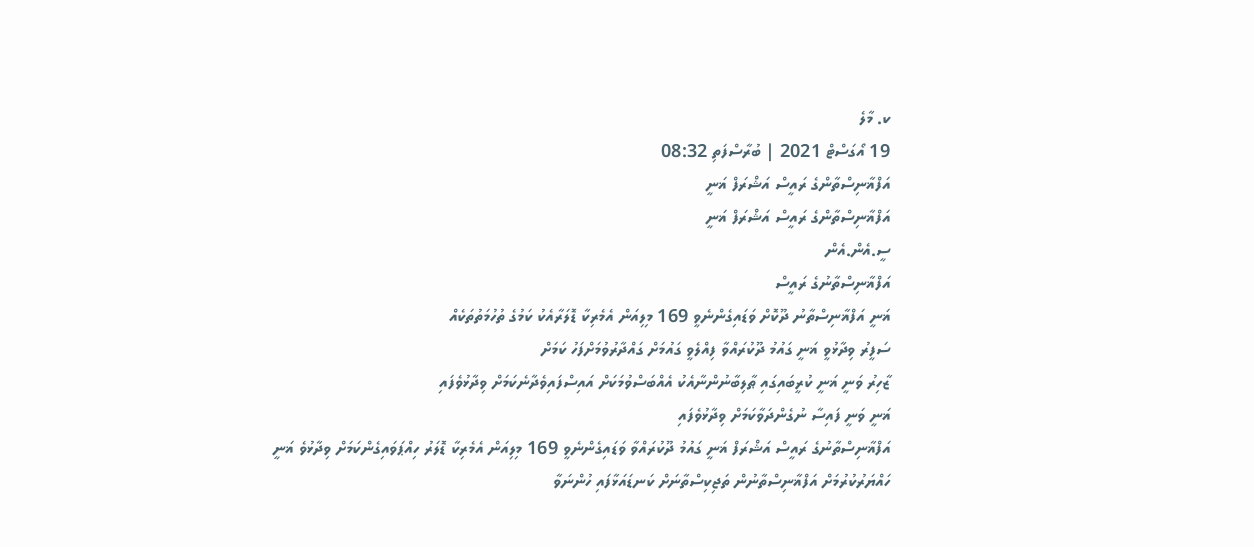ކ. މާލެ
19 އޯގަސްޓް 2021 | ބުރާސްފަތި 08:32
އަފްޣާނިސްތާންގެ ރައީސް އަޝްރަފް ޣަނީ
އަފްޣާނިސްތާންގެ ރައީސް އަޝްރަފް ޣަނީ
ސީ.އެން.އެން
އަފްޣާނިސްތާނުގެ ރައީސް
ޣަނީ އަފްޣާނިސްތާނު ދޫކޮށް ވަޑައިގެންނެވީ 169 މިލިއަން އެމެރިކާ ޑޮލަރާއެކު ކަމުގެ ތުހުމަތުތަކެއް
ސަފީރު ވިދާޅުވީ ޣަނީ ގައުމު ދޫކުރައްވާ ފިއްލެވީ ގައުމަށް ގައްދާރުވުމަށްފަހު ކަމަށް
ޒާހިރު ވަނީ ޣަނީ ކުރީބައިގައި ޠާލިބާނުންނާއެކު އެއްބަސްވުމަކަށް އައިސްފައިވެދާނެކަމަށް ވިދާޅުވެފައި
ޣަނީ ވަނީ ފައިސާ ނުގެންދަވާކަމަށް ވިދާޅުވެފައި
އަފްޣާނިސްތާނުގެ ރައީސް އަޝްރަފް ޣަނީ ގައުމު ދޫކުރައްވާ ވަޑައިގެންނެވީ 169 މިލިއަން އެމެރިކާ ޑޮލަރު ހިއްޕަވައިގެންކަމަށް ވިދާޅުވެ ޣަނީ ހައްޔަރުކުރުމަށް އަފްޣާނިސްތާނުން ތަޖިކިސްތާނަށް ކަނޑައަޅާފައި ހުންނަވާ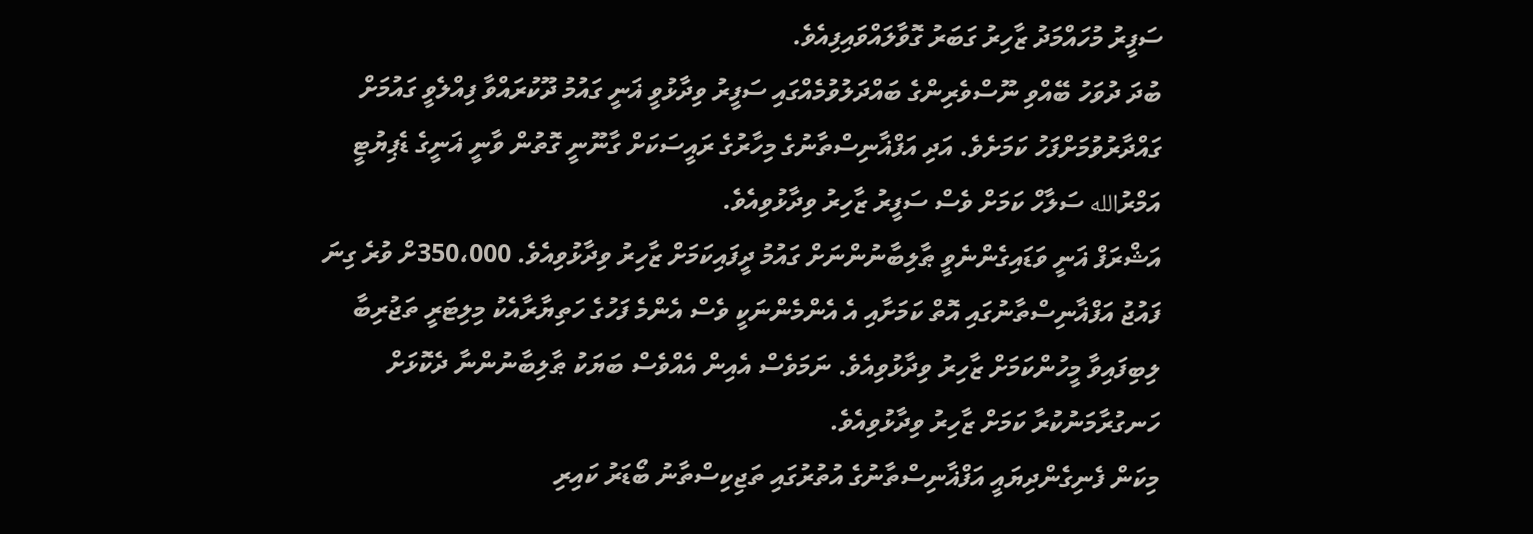ސަފީރު މުހައްމަދު ޒާހިރު ގަބަރު ގޮވާލައްވައިފިއެވެ.
ބުދަ ދުވަހު ބޭއްވި ނޫސްވެރިންގެ ބައްދަލުވުމެއްގައި ސަފީރު ވިދާޅުވީ ޣަނީ ގައުމު ދޫކުރައްވާ ފިއްލެވީ ގައުމަށް ގައްދާރުވުމަށްފަހު ކަމަށެވެ. އަދި އަފްޣާނިސްތާނުގެ މިހާރުގެ ރައީސަކަށް ގާނޫނީ ގޮތުން ވާނީ ޣަނީގެ ޑެޕިޔުޓީ އަމްރުالله ސަލާހް ކަމަށް ވެސް ސަފީރު ޒާހިރު ވިދާޅުވިއެވެ.
އަޝްރަފް ޣަނީ ވަޑައިގެންނެވީ ޠާލިބާނުންނަށް ގައުމު ދީފައިކަމަށް ޒާހިރު ވިދާޅުވިއެވެ. 350،000ށް ވުރެ ގިނަ ފައުޖު އަފްޣާނިސްތާނުގައި އޮތް ކަމަށާއި އެ އެންމެންނަކީ ވެސް އެންމެ ފަހުގެ ހަތިޔާރާއެކު މިލިޓަރީ ތަޖުރިބާ ލިބިފައިވާ މީހުންކަމަށް ޒާހިރު ވިދާޅުވިއެވެ. ނަމަވެސް އެއިން އެއްވެސް ބަޔަކު ޠާލިބާނުންނާ ދެކޮޅަށް ހަނގުރާމަނުކުރާ ކަމަށް ޒާހިރު ވިދާޅުވިއެވެ.
މިކަން ފެނިގެންދިޔައީ އަފްޣާނިސްތާނުގެ އުތުރުގައި ތަޖިކިސްތާނު ބޯޑަރު ކައިރި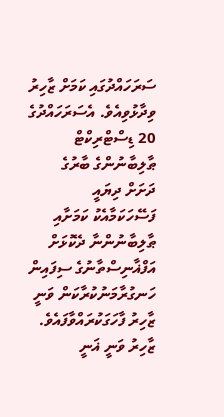ސަރަހައްދުގައި ކަމަށް ޒާހިރު ވިދާޅުވިއެވެ. އެސަރަހައްދުގެ 20 ޑިސްޓްރިކްޓް ޠާލިބާނުންގެ ބާރުގެ ދަށަށް ދިޔައީ ފަސޭހަކަމާއެކު ކަމަށާއި ޠާލިބާނުންނާ ދެކޮޅަށް އަފްޣާނިސްތާނުގެ ސިފައިން ހަނގުރާމަނުކުރާކަން ވަނީ ޒާހިރު ފާހަގަކުރައްވާފައެވެ.
ޒާހިރު ވަނީ ޣަނީ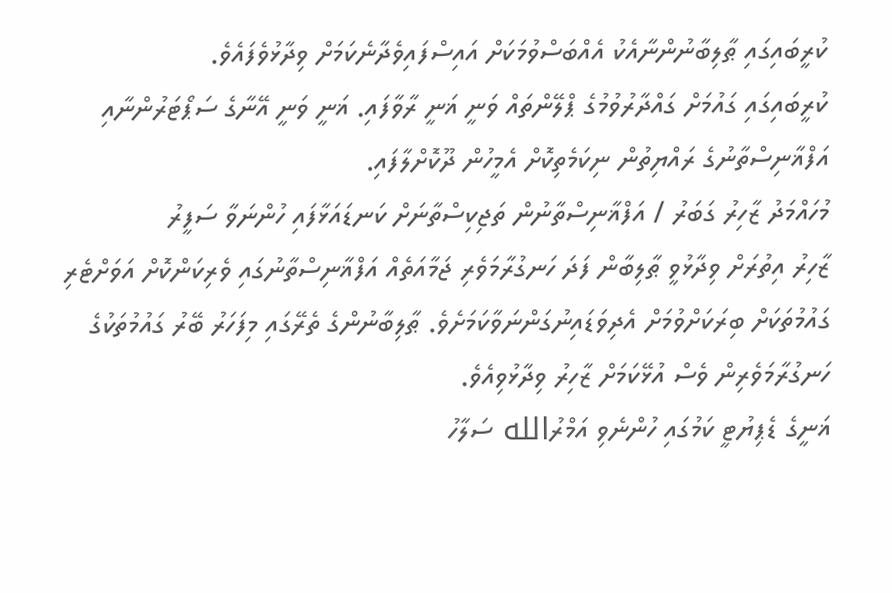ކުރީބައިގައި ޠާލިބާނުންނާއެކު އެއްބަސްވުމަކަށް އައިސްފައިވެދާނެކަމަށް ވިދާޅުވެފައެވެ.
ކުރީބައިގައި ގައުމަށް ގައްދާރުވުމުގެ ޕްލޭންތައް ވަނީ ޣަނީ ރާވާފައި. ޣަނީ ވަނީ އޭނާގެ ސަޕޯޓަރުންނާއި އަފްޣާނިސްތާނުގެ ރައްޔިތުން ނިކަމެތިކޮށް އެމީހުން ދޫކޮށްލާފައި.
މުހައްމަދު ޒާހިރު ގަބަރު / އަފްޣާނިސްތާނުން ތަޖިކިސްތާނަށް ކަނޑައަޅާފައި ހުންނަވާ ސަފީރު
ޒާހިރު އިތުރަށް ވިދާޅުވީ ޠާލިބާން ފަދަ ހަނގުރާމަވެރި ޖަމާއަތެއް އަފްޣާނިސްތާނުގައި ވެރިކަންކޮށް އަވަށްޓެރި ގައުމުތަކަށް ބިރަކަށްވުމަށް އެދިވަޑައިނުގަންނަވާކަމަށެވެ. ޠާލިބާނުންގެ ތެރޭގައި މިފަހަރު ބޭރު ގައުމުތަކުގެ ހަނގުރާމަވެރިން ވެސް އުޅޭކަމަށް ޒާހިރު ވިދާޅުވިއެވެ.
ޣަނީގެ ޑެޕިޔުޓީ ކަމުގައި ހުންނެވި އަމްރުالله ސަލާހު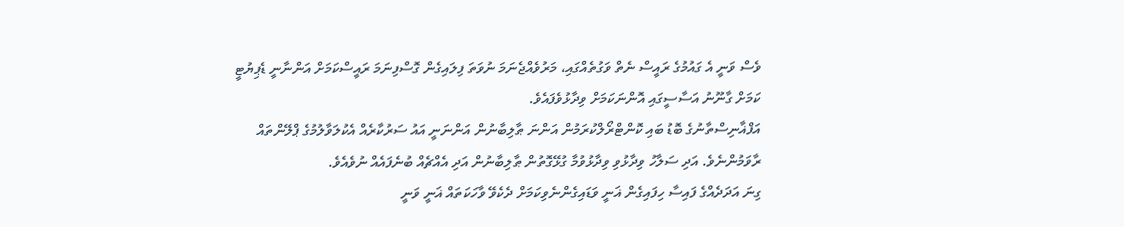ވެސް ވަނީ އެ ގައުމުގެ ރައީސް ނެތް ވަގުތެއްގައި، މަރުވެއްޖެނަމަ ނުވަތަ ފިލައިގެން ގޮސްފިނަމަ ރައީސްކަމަށް އަންނާނީ ޑެޕިޔުޓީ ކަމަށް ގާނޫނު އަސާސީގައި އޮންނަކަމަށް ވިދާޅުވެފައެވެ.
އަފްޣާނިސްތާނުގެ ބޮޑު ބައި ކޮންޓްރޯލްކުރަމުން އަންނަ ޠާލިބާނުން އަންނަނީ އައު ސަރުކާރެއް އެކުލަވާލުމުގެ ޕްލޭންތައް ރާވަމުންނެވެ. އަދި ސަލާހު ވިދާޅުވި ވިދާޅުވުމާ ގުޅޭގޮތުން ޠާލިބާނުން އަދި އެއްޗެއް ބުނެފައެއް ނުވެއެވެ.
ގިނަ އަދަދެއްގެ ފައިސާ ހިފައިގެން ޣަނީ ވަޑައިގެންނެވިކަމަށް ދެކެވޭ ވާހަކަތައް ޣަނީ ވަނީ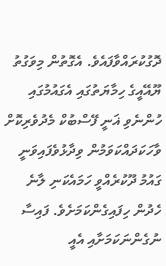ދޮގުކުރައްވާފައެވެ. އެގޮތުން މިވަގުތު ޔޫއޭއީގެ ހިމާޔަތުގައި އެގައުމުގައި ހުންނެވި ޣަނީ ފޭސްބުކް މެދުވެރިކޮށް ވާހަކަދައްކަވަމުން ވިދާޅުވެފައިވަނީ ގައުމު ދޫކުރެއްވީ ހަމައެކަނި ލާނެ ހެދުން ހިފައިގެންކަމަށެވެ. ފައިސާ ނުގެންނަކަމަށާއި އެއީ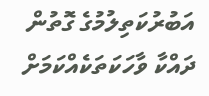އަބުރުކަތިލުމުގެ ގޮތުން ދައްކާ ވާހަކަތަކެއްކަމަށް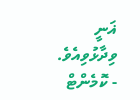ޣަނީ ވިދާޅުވިއެވެ.
- ކޮމެންޓް